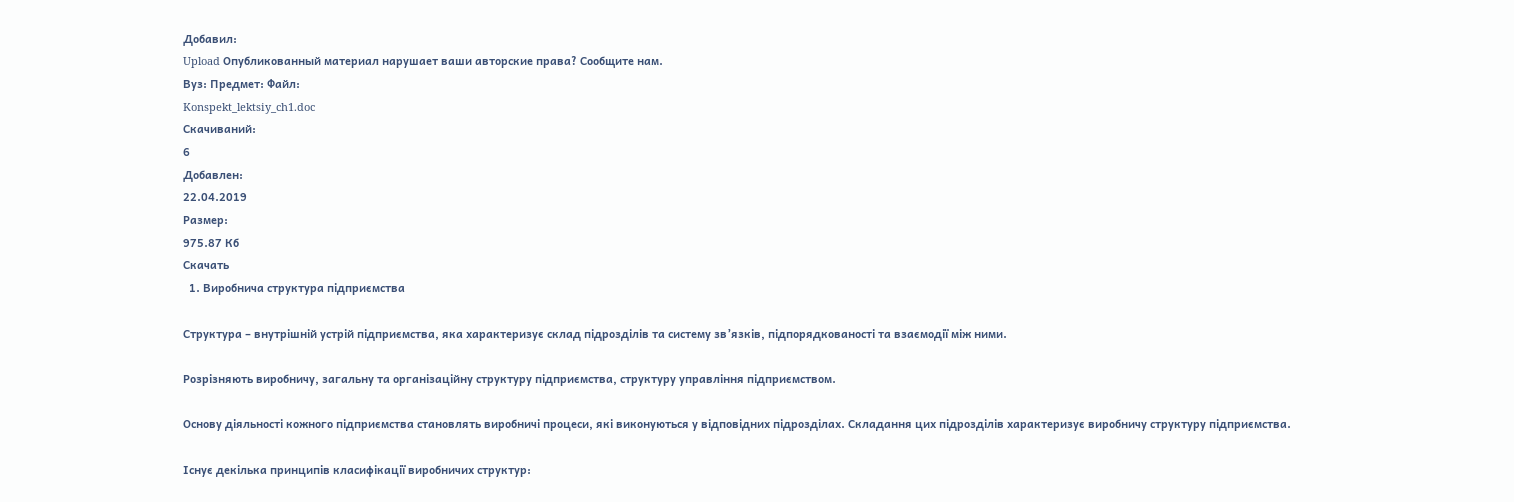Добавил:
Upload Опубликованный материал нарушает ваши авторские права? Сообщите нам.
Вуз: Предмет: Файл:
Konspekt_lektsiy_ch1.doc
Скачиваний:
6
Добавлен:
22.04.2019
Размер:
975.87 Кб
Скачать
  1. Виробнича структура підприємства

Структура – внутрішній устрій підприємства, яка характеризує склад підрозділів та систему зв’язків, підпорядкованості та взаємодії між ними.

Розрізняють виробничу, загальну та організаційну структуру підприємства, структуру управління підприємством.

Основу діяльності кожного підприємства становлять виробничі процеси, які виконуються у відповідних підрозділах. Складання цих підрозділів характеризує виробничу структуру підприємства.

Існує декілька принципів класифікації виробничих структур: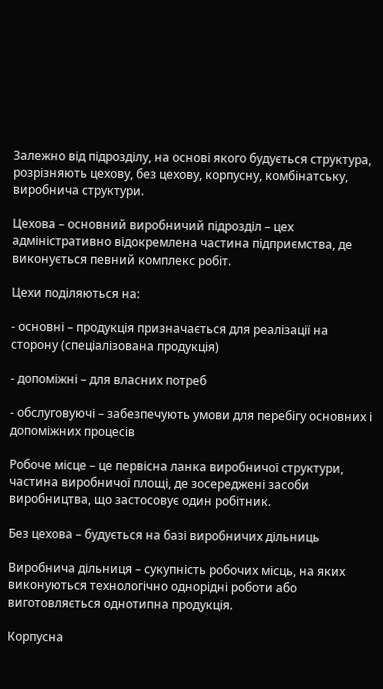Залежно від підрозділу, на основі якого будується структура, розрізняють цехову, без цехову, корпусну, комбінатську, виробнича структури.

Цехова – основний виробничий підрозділ – цех адміністративно відокремлена частина підприємства, де виконується певний комплекс робіт.

Цехи поділяються на:

- основні – продукція призначається для реалізації на сторону (спеціалізована продукція)

- допоміжні – для власних потреб

- обслуговуючі – забезпечують умови для перебігу основних і допоміжних процесів

Робоче місце – це первісна ланка виробничої структури, частина виробничої площі, де зосереджені засоби виробництва, що застосовує один робітник.

Без цехова – будується на базі виробничих дільниць

Виробнича дільниця – сукупність робочих місць, на яких виконуються технологічно однорідні роботи або виготовляється однотипна продукція.

Корпусна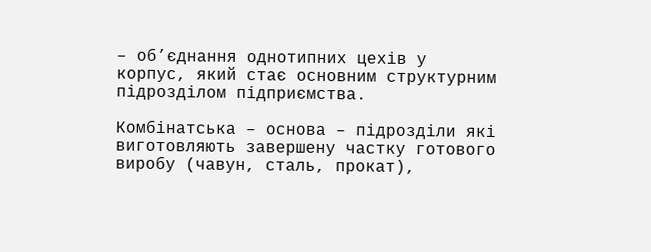– об’єднання однотипних цехів у корпус, який стає основним структурним підрозділом підприємства.

Комбінатська – основа – підрозділи які виготовляють завершену частку готового виробу (чавун, сталь, прокат),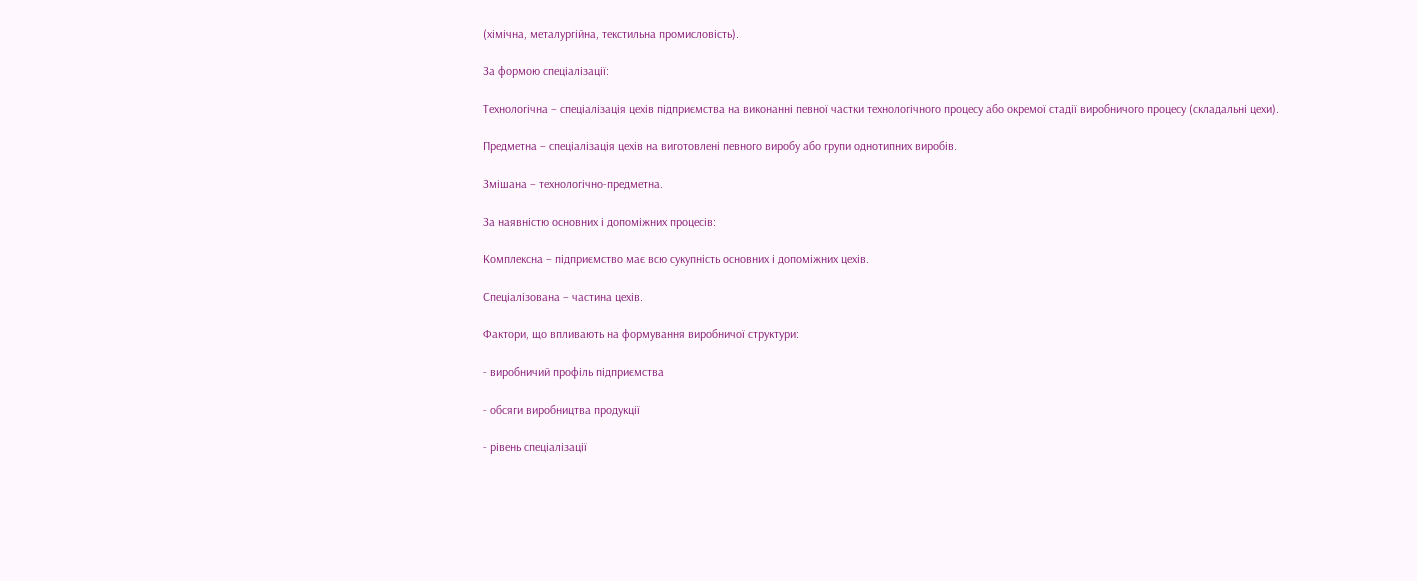(хімічна, металургійна, текстильна промисловість).

За формою спеціалізації:

Технологічна – спеціалізація цехів підприємства на виконанні певної частки технологічного процесу або окремої стадії виробничого процесу (складальні цехи).

Предметна – спеціалізація цехів на виготовлені певного виробу або групи однотипних виробів.

Змішана – технологічно-предметна.

За наявністю основних і допоміжних процесів:

Комплексна – підприємство має всю сукупність основних і допоміжних цехів.

Спеціалізована – частина цехів.

Фактори, що впливають на формування виробничої структури:

- виробничий профіль підприємства

- обсяги виробництва продукції

- рівень спеціалізації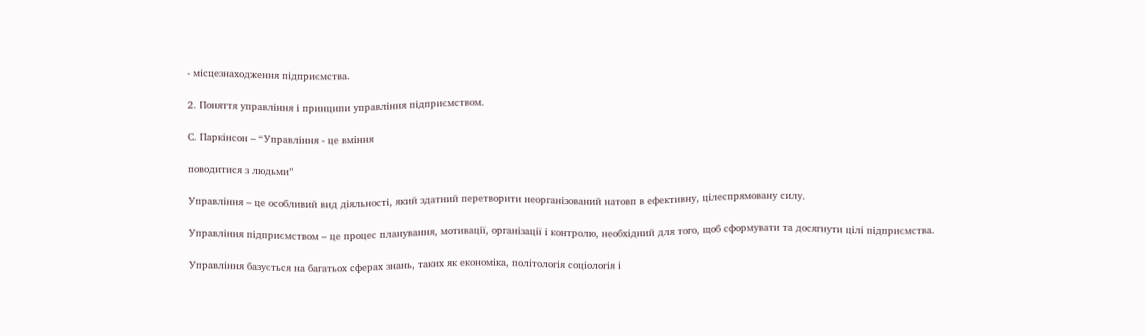- місцезнаходження підприємства.

2. Поняття управління і принципи управління підприємством.

С. Паркінсон – “Управління - це вміння

поводитися з людьми”

Управління – це особливий вид діяльності, який здатний перетворити неорганізований натовп в ефективну, цілеспрямовану силу.

Управління підприємством – це процес планування, мотивації, організації і контролю, необхідний для того, щоб сформувати та досягнути цілі підприємства.

Управління базується на багатьох сферах знань, таких як економіка, політологія соціологія і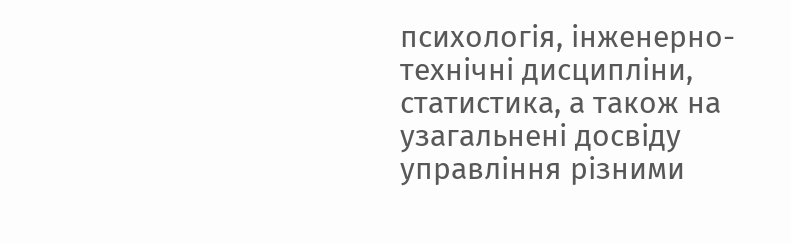психологія, інженерно-технічні дисципліни, статистика, а також на узагальнені досвіду управління різними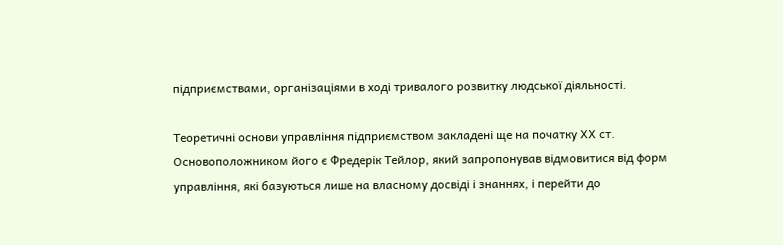підприємствами, організаціями в ході тривалого розвитку людської діяльності.

Теоретичні основи управління підприємством закладені ще на початку ХХ ст. Основоположником його є Фредерік Тейлор, який запропонував відмовитися від форм управління, які базуються лише на власному досвіді і знаннях, і перейти до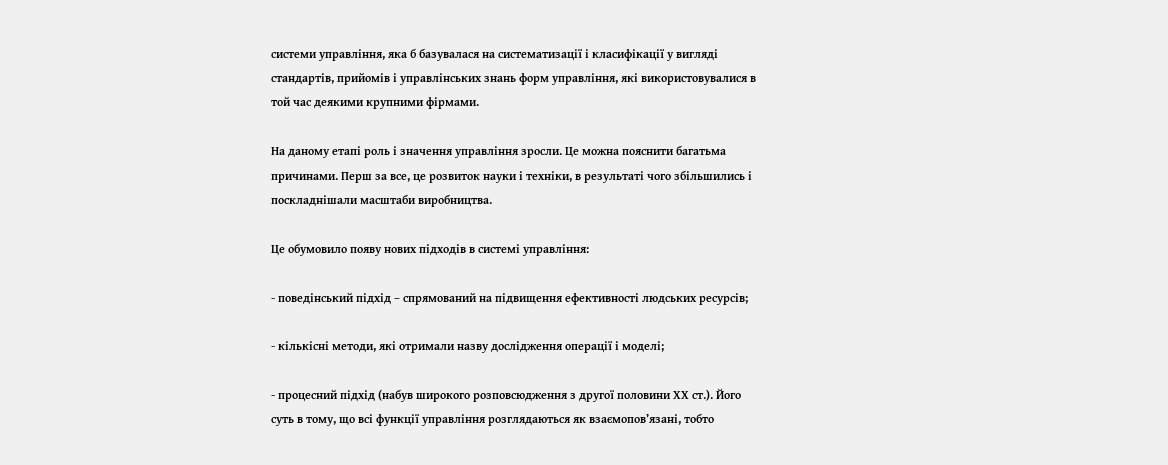системи управління, яка б базувалася на систематизації і класифікації у вигляді стандартів, прийомів і управлінських знань форм управління, які використовувалися в той час деякими крупними фірмами.

На даному етапі роль і значення управління зросли. Це можна пояснити багатьма причинами. Перш за все, це розвиток науки і техніки, в результаті чого збільшились і поскладнішали масштаби виробництва.

Це обумовило появу нових підходів в системі управління:

- поведінський підхід – спрямований на підвищення ефективності людських ресурсів;

- кількісні методи, які отримали назву дослідження операції і моделі;

- процесний підхід (набув широкого розповсюдження з другої половини ХХ ст.). Його суть в тому, що всі функції управління розглядаються як взаємопов’язані, тобто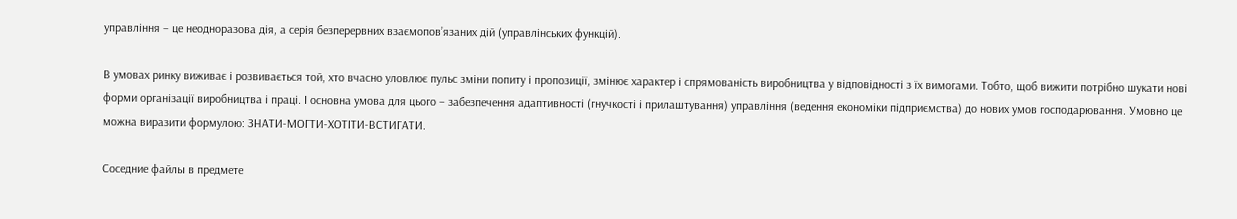управління – це неодноразова дія, а серія безперервних взаємопов’язаних дій (управлінських функцій).

В умовах ринку виживає і розвивається той, хто вчасно уловлює пульс зміни попиту і пропозиції, змінює характер і спрямованість виробництва у відповідності з їх вимогами. Тобто, щоб вижити потрібно шукати нові форми організації виробництва і праці. І основна умова для цього – забезпечення адаптивності (гнучкості і прилаштування) управління (ведення економіки підприємства) до нових умов господарювання. Умовно це можна виразити формулою: ЗНАТИ-МОГТИ-ХОТІТИ-ВСТИГАТИ.

Соседние файлы в предмете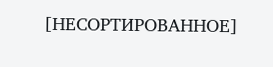[НЕСОРТИРОВАННОЕ]